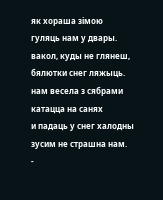як хораша зiмою
гуляць нам у двары.
вакол, куды не глянеш,
бялютки снег ляжыць.
нам весела з сябрами
катацца на санях
и падаць у снег халодны
зусим не страшна нам.
-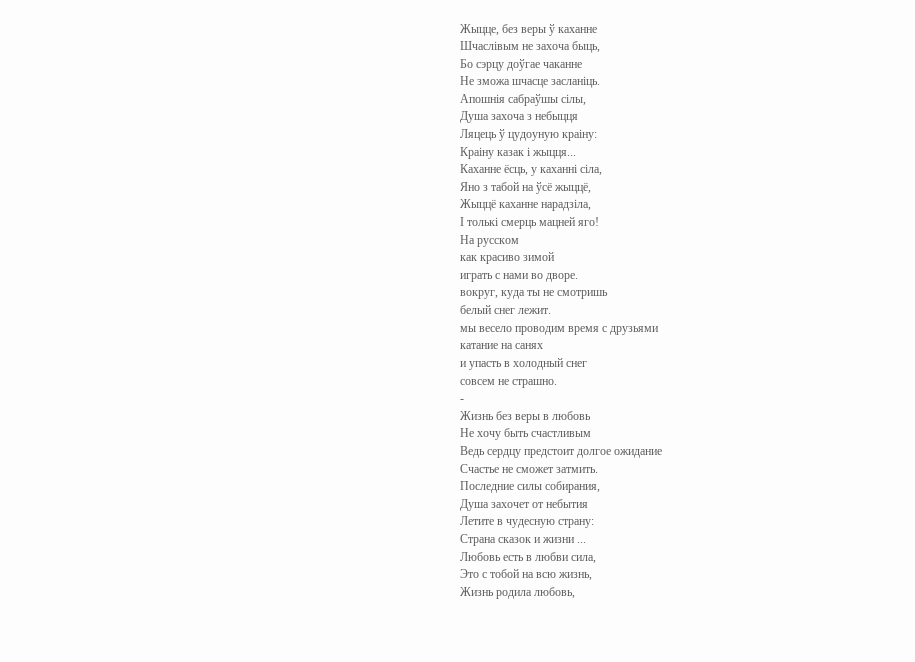Жыцце, без веры ў каханне
Шчаслівым не захоча быць,
Бо сэрцу доўгае чаканне
Не зможа шчасце засланіць.
Апошнія сабраўшы сілы,
Душа захоча з небыцця
Ляцець ў цудоуную краіну:
Краіну казак і жыцця...
Каханне ёсць, у каханні сіла,
Яно з табой на ўсё жыццё,
Жыццё каханне нарадзіла,
І толькі смерць мацней яго!
На русском
как красиво зимой
играть с нами во дворе.
вокруг, куда ты не смотришь
белый снег лежит.
мы весело проводим время с друзьями
катание на санях
и упасть в холодный снег
совсем не страшно.
-
Жизнь без веры в любовь
Не хочу быть счастливым
Ведь сердцу предстоит долгое ожидание
Счастье не сможет затмить.
Последние силы собирания,
Душа захочет от небытия
Летите в чудесную страну:
Страна сказок и жизни ...
Любовь есть в любви сила,
Это с тобой на всю жизнь,
Жизнь родила любовь,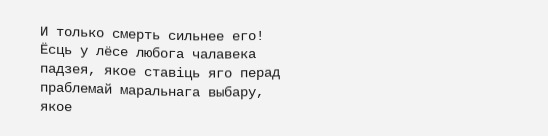И только смерть сильнее его!
Ёсць у лёсе любога чалавека падзея, якое ставіць яго перад праблемай маральнага выбару, якое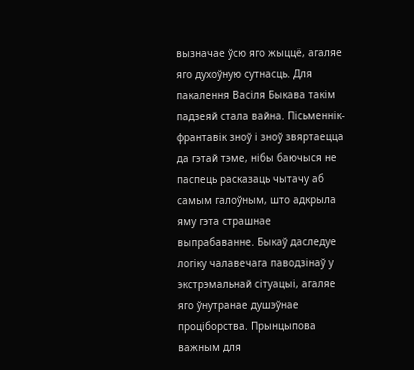вызначае ўсю яго жыццё, агаляе яго духоўную сутнасць. Для пакалення Васіля Быкава такім падзеяй стала вайна. Пісьменнік-франтавік зноў і зноў звяртаецца да гэтай тэме, нібы баючыся не паспець расказаць чытачу аб самым галоўным, што адкрыла яму гэта страшнае выпрабаванне. Быкаў даследуе логіку чалавечага паводзінаў у экстрэмальнай сітуацыі, агаляе яго ўнутранае душэўнае проціборства. Прынцыпова важным для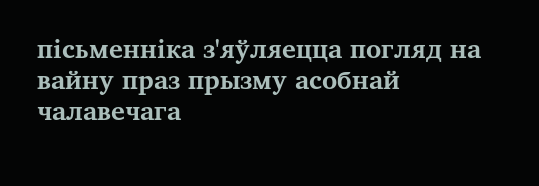пісьменніка з'яўляецца погляд на вайну праз прызму асобнай чалавечага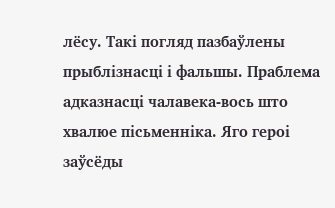лёсу. Такі погляд пазбаўлены прыблізнасці і фальшы. Праблема адказнасці чалавека-вось што хвалюе пісьменніка. Яго героі заўсёды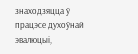знаходзяцца ў працэсе духоўнай эвалюцыі,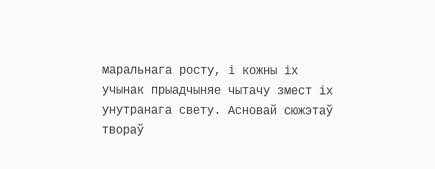маральнага росту, і кожны іх учынак прыадчыняе чытачу змест іх унутранага свету. Асновай сюжэтаў твораў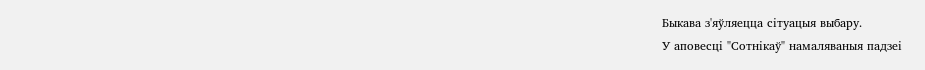Быкава з'яўляецца сітуацыя выбару.
У аповесці "Сотнікаў" намаляваныя падзеі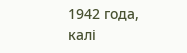1942 года, калі